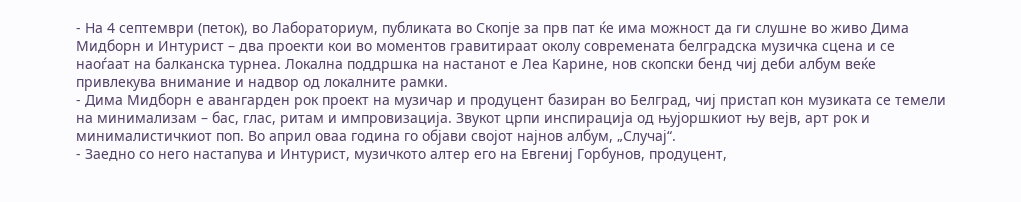- На 4 септември (петок), во Лабораториум, публиката во Скопје за прв пат ќе има можност да ги слушне во живо Дима Мидборн и Интурист – два проекти кои во моментов гравитираат околу современата белградска музичка сцена и се наоѓаат на балканска турнеа. Локална поддршка на настанот е Леа Карине, нов скопски бенд чиј деби албум веќе привлекува внимание и надвор од локалните рамки.
- Дима Мидборн е авангарден рок проект на музичар и продуцент базиран во Белград, чиј пристап кон музиката се темели на минимализам – бас, глас, ритам и импровизација. Звукот црпи инспирација од њујоршкиот њу вејв, арт рок и минималистичкиот поп. Во април оваа година го објави својот најнов албум, „Случај“.
- Заедно со него настапува и Интурист, музичкото алтер его на Евгениј Горбунов, продуцент,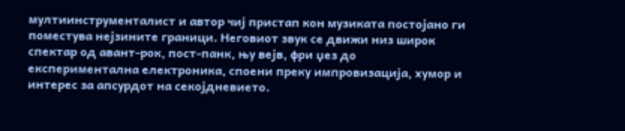мултиинструменталист и автор чиј пристап кон музиката постојано ги поместува нејзините граници. Неговиот звук се движи низ широк спектар од авант-рок, пост-панк, њу вејв, фри џез до експериментална електроника, споени преку импровизација, хумор и интерес за апсурдот на секојдневието.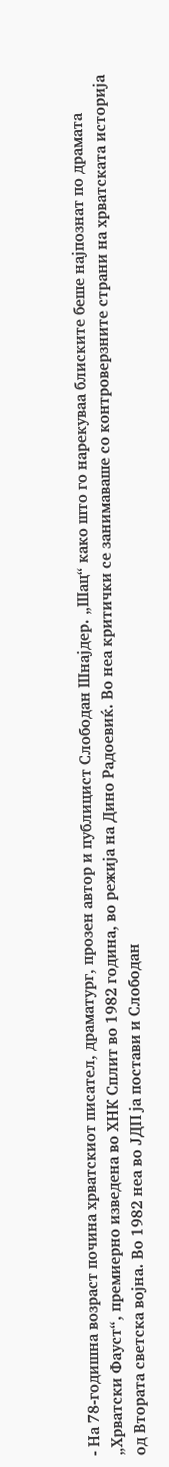- На 78-годишна возраст почина хрватскиот писател, драматург, прозен автор и публицист Слободан Шнајдер. „Шац“ како што го нарекуваа блиските беше најпознат по драмата „Хрватски Фауст“, премиерно изведена во ХНК Сплит во 1982 година, во режија на Дино Радоевиќ. Во неа критички се занимаваше со контроверзните страни на хрватската историја од Втората светска војна. Во 1982 неа во ЈДП ја постави и Слободан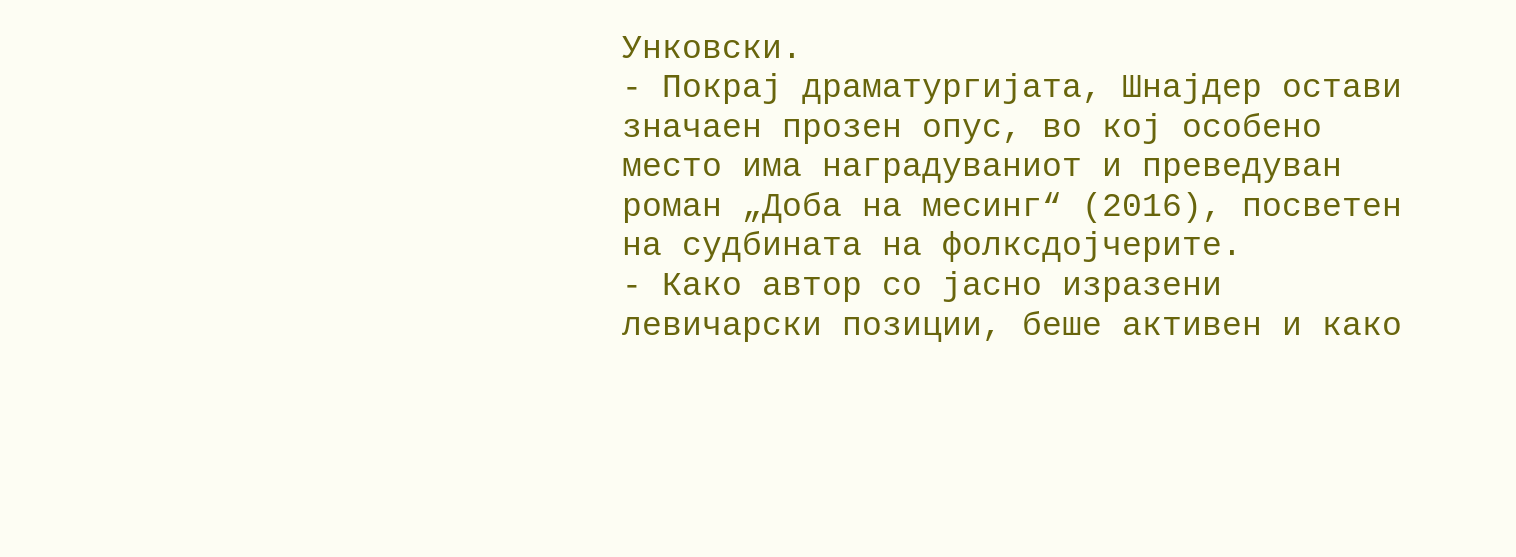Унковски.
- Покрај драматургијата, Шнајдер остави значаен прозен опус, во кој особено место има наградуваниот и преведуван роман „Доба на месинг“ (2016), посветен на судбината на фолксдојчерите.
- Како автор со јасно изразени левичарски позиции, беше активен и како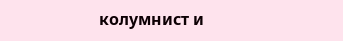колумнист и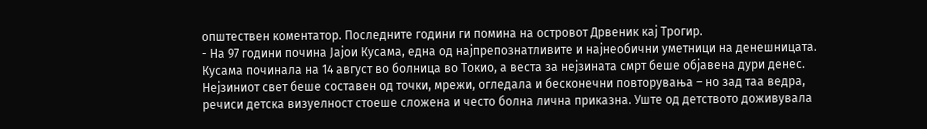општествен коментатор. Последните години ги помина на островот Дрвеник кај Трогир.
- На 97 години почина Јајои Кусама, една од најпрепознатливите и најнеобични уметници на денешницата. Кусама починала на 14 август во болница во Токио, а веста за нејзината смрт беше објавена дури денес. Нејзиниот свет беше составен од точки, мрежи, огледала и бесконечни повторувања – но зад таа ведра, речиси детска визуелност стоеше сложена и често болна лична приказна. Уште од детството доживувала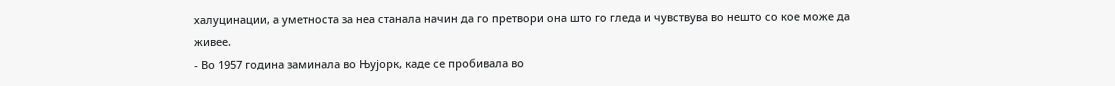халуцинации, а уметноста за неа станала начин да го претвори она што го гледа и чувствува во нешто со кое може да живее.
- Во 1957 година заминала во Њујорк, каде се пробивала во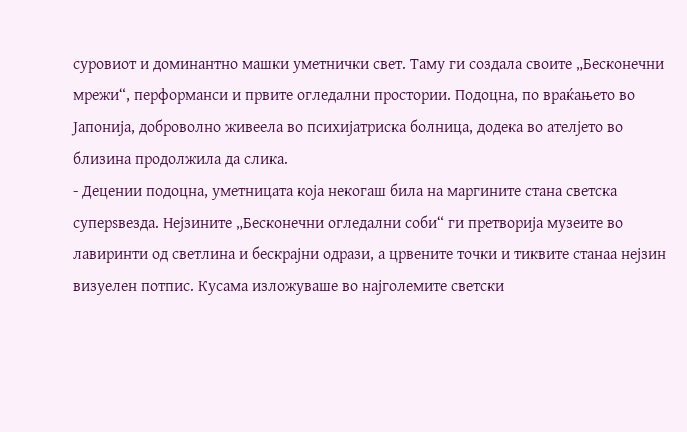суровиот и доминантно машки уметнички свет. Таму ги создала своите „Бесконечни мрежи“, перформанси и првите огледални простории. Подоцна, по враќањето во Јапонија, доброволно живеела во психијатриска болница, додека во ателјето во близина продолжила да слика.
- Децении подоцна, уметницата која некогаш била на маргините стана светска суперѕвезда. Нејзините „Бесконечни огледални соби“ ги претворија музеите во лавиринти од светлина и бескрајни одрази, а црвените точки и тиквите станаа нејзин визуелен потпис. Кусама изложуваше во најголемите светски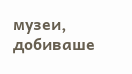музеи, добиваше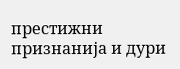престижни признанија и дури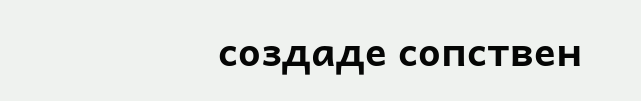создаде сопствен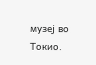музеј во Токио.